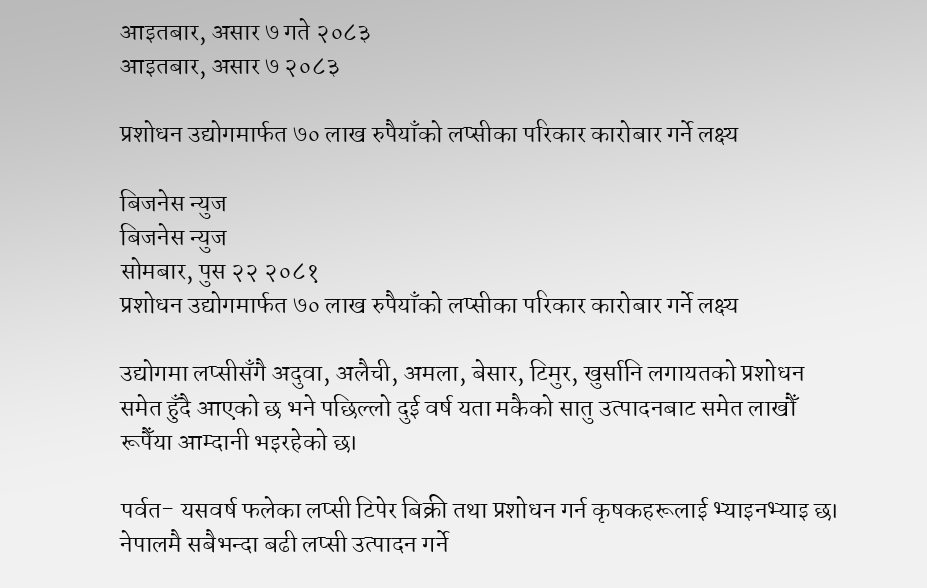आइतबार, असार ७ गते २०८३
आइतबार, असार ७ २०८३

प्रशोधन उद्योगमार्फत ७० लाख रुपैयाँको लप्सीका परिकार कारोबार गर्ने लक्ष्य

बिजनेस न्युज
बिजनेस न्युज
सोमबार, पुस २२ २०८१
प्रशोधन उद्योगमार्फत ७० लाख रुपैयाँको लप्सीका परिकार कारोबार गर्ने लक्ष्य

उद्योगमा लप्सीसँगै अदुवा, अलैची, अमला, बेसार, टिमुर, खुर्सानि लगायतको प्रशोधन समेत हुँदै आएको छ भने पछिल्लो दुई वर्ष यता मकैको सातु उत्पादनबाट समेत लाखौँ रूपैँया आम्दानी भइरहेको छ।

पर्वत- यसवर्ष फलेका लप्सी टिपेर बिक्री तथा प्रशोधन गर्न कृषकहरूलाई भ्याइनभ्याइ छ। नेपालमै सबैभन्दा बढी लप्सी उत्पादन गर्ने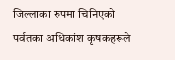जिल्लाका रुपमा चिनिएको पर्वतका अधिकांश कृषकहरूले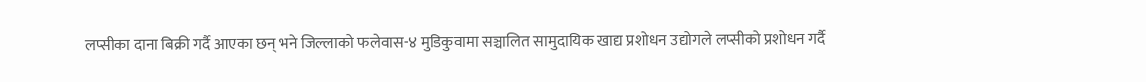लप्सीका दाना बिक्री गर्दै आएका छन् भने जिल्लाको फलेवास-४ मुडिकुवामा सञ्चालित सामुदायिक खाद्य प्रशोधन उद्योगले लप्सीको प्रशोधन गर्दै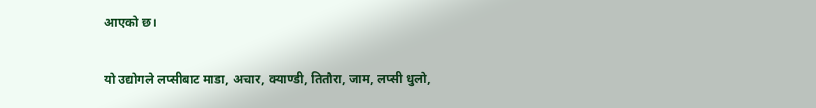आएको छ।

यो उद्योगले लप्सीबाट माडा, अचार, क्याण्डी, तितौरा, जाम, लप्सी धुलो,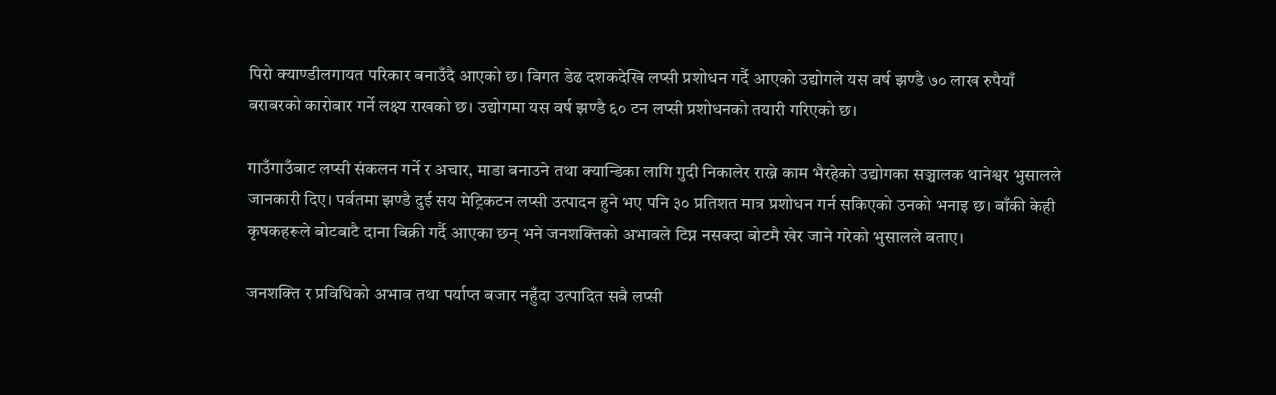पिरो क्याण्डीलगायत परिकार बनाउँदै आएको छ। विगत डेढ दशकदेखि लप्सी प्रशोधन गर्दै आएको उद्योगले यस वर्ष झण्डै ७० लाख रुपैयाँ बराबरको कारोबार गर्ने लक्ष्य राखको छ। उद्योगमा यस वर्ष झण्डै ६० टन लप्सी प्रशोधनको तयारी गरिएको छ।

गाउँगाउँबाट लप्सी संकलन गर्ने र अचार, माडा बनाउने तथा क्यान्डिका लागि गुदी निकालेर राख्ने काम भैरहेको उद्योगका सञ्चालक थानेश्वर भुसालले जानकारी दिए। पर्वतमा झण्डै दुई सय मेट्रिकटन लप्सी उत्पादन हुने भए पनि ३० प्रतिशत मात्र प्रशोधन गर्न सकिएको उनको भनाइ छ। बाँकी केही कृषकहरूले बोटबाटै दाना बिक्री गर्दै आएका छन् भने जनशक्तिको अभावले टिप्न नसक्दा बोटमै खेर जाने गरेको भुसालले बताए।

जनशक्ति र प्रविधिको अभाव तथा पर्याप्त बजार नहुँदा उत्पादित सबै लप्सी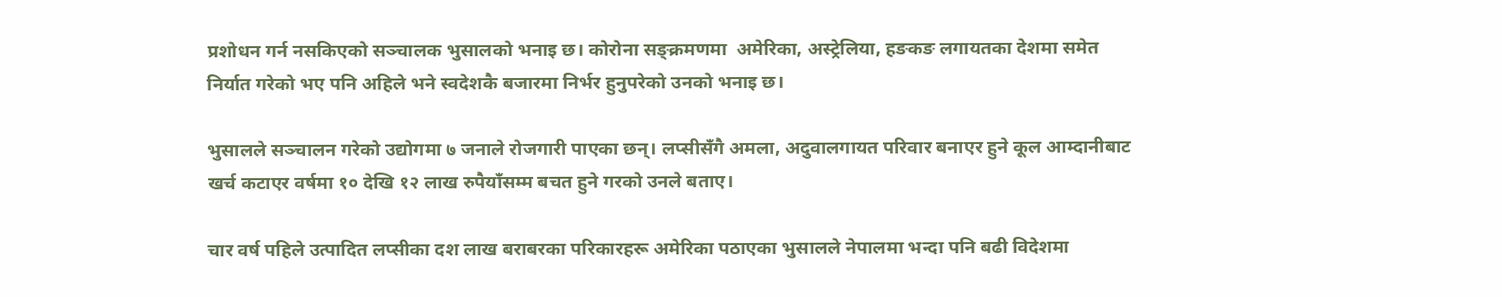प्रशोधन गर्न नसकिएको सञ्चालक भुसालको भनाइ छ। कोरोना सङ्क्रमणमा  अमेरिका, अस्ट्रेलिया, हङकङ लगायतका देशमा समेत निर्यात गरेको भए पनि अहिले भने स्वदेशकै बजारमा निर्भर हुनुपरेको उनको भनाइ छ।

भुसालले सञ्चालन गरेको उद्योगमा ७ जनाले रोजगारी पाएका छन्। लप्सीसँगै अमला, अदुवालगायत परिवार बनाएर हुने कूल आम्दानीबाट खर्च कटाएर वर्षमा १० देखि १२ लाख रुपैयाँसम्म बचत हुने गरको उनले बताए।

चार वर्ष पहिले उत्पादित लप्सीका दश लाख बराबरका परिकारहरू अमेरिका पठाएका भुसालले नेपालमा भन्दा पनि बढी विदेशमा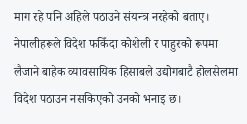माग रहे पनि अहिले पठाउने संयन्त्र नरहेको बताए। नेपालीहरूले विदेश फकिँदा कोशेली र पाहुरको रूपमा लैजाने बाहेक व्यावसायिक हिसाबले उद्योगबाटै होलसेलमा विदेश पठाउन नसकिएको उनको भनाइ छ।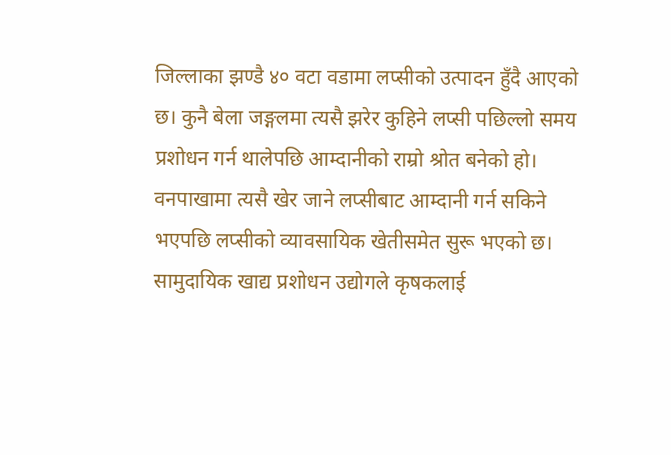जिल्लाका झण्डै ४० वटा वडामा लप्सीको उत्पादन हुँदै आएको छ। कुनै बेला जङ्गलमा त्यसै झरेर कुहिने लप्सी पछिल्लो समय प्रशोधन गर्न थालेपछि आम्दानीको राम्रो श्रोत बनेको हो। वनपाखामा त्यसै खेर जाने लप्सीबाट आम्दानी गर्न सकिने भएपछि लप्सीको व्यावसायिक खेतीसमेत सुरू भएको छ। सामुदायिक खाद्य प्रशोधन उद्योगले कृषकलाई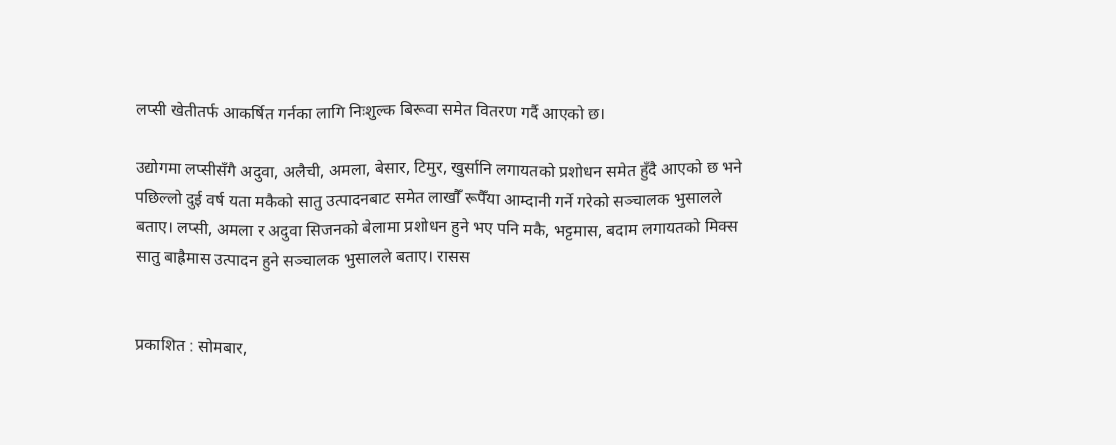लप्सी खेतीतर्फ आकर्षित गर्नका लागि निःशुल्क बिरूवा समेत वितरण गर्दै आएको छ।

उद्योगमा लप्सीसँगै अदुवा, अलैची, अमला, बेसार, टिमुर, खुर्सानि लगायतको प्रशोधन समेत हुँदै आएको छ भने पछिल्लो दुई वर्ष यता मकैको सातु उत्पादनबाट समेत लाखौँ रूपैँया आम्दानी गर्ने गरेको सञ्चालक भुसालले बताए। लप्सी, अमला र अदुवा सिजनको बेलामा प्रशोधन हुने भए पनि मकै, भट्टमास, बदाम लगायतको मिक्स सातु बाह्रैमास उत्पादन हुने सञ्चालक भुसालले बताए। रासस


प्रकाशित : सोमबार,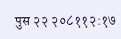पुस २२ २०८११२:१७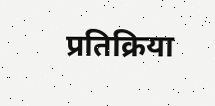प्रतिक्रिया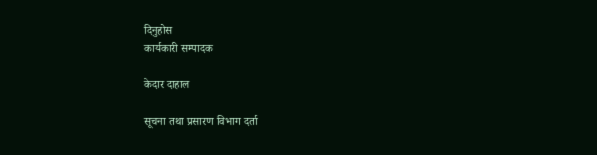दिनुहोस
कार्यकारी सम्पादक

केदार दाहाल

सूचना तथा प्रसारण विभाग दर्ता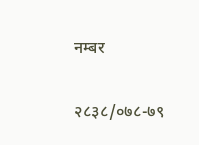नम्बर

२८३८/०७८-७९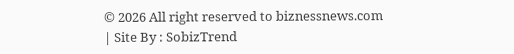© 2026 All right reserved to biznessnews.com  | Site By : SobizTrend